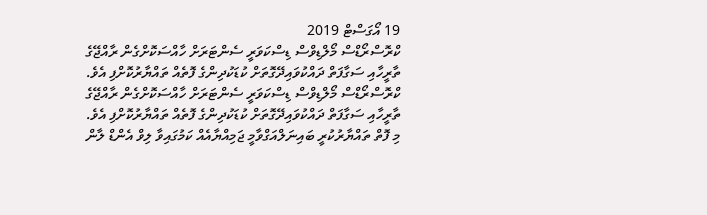19 އޯގަސްޓް 2019
ކްރޮސްރޯޑްސް މޯލްޑިވްސް ޑިސްކަވަރީ ސެންޓަރަށް ހާއްސަކޮށްގެން ރާއްޖޭގެ ތާރީހާއި ސަގާފަތް ދައްކުވައިދޭގޮތަށް ކުޑަކުދިންގެ ފޮތެއް ތައްޔާރުކޮށްފި އެވެ.
ކްރޮސްރޯޑްސް މޯލްޑިވްސް ޑިސްކަވަރީ ސެންޓަރަށް ހާއްސަކޮށްގެން ރާއްޖޭގެ ތާރީހާއި ސަގާފަތް ދައްކުވައިދޭގޮތަށް ކުޑަކުދިންގެ ފޮތެއް ތައްޔާރުކޮށްފި އެވެ.
މި ފޮތް ތައްޔާރުކުރީ ބައިނަލްއަގްވާމީ ޖަމިއްޔާއެއް ކަމުގައިވާ ލިވް އެންޑް ލާން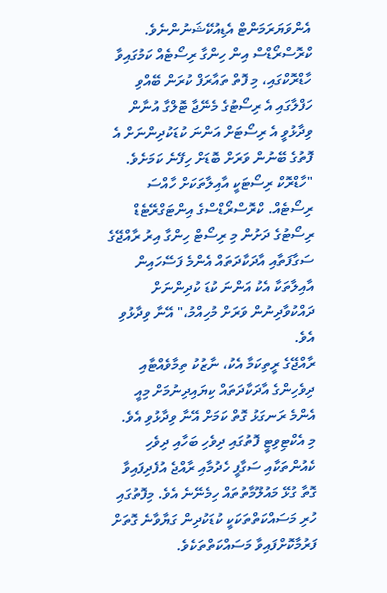އެންވަޔަރަމަންޓް އެޑިއުކޭޝަނުންނެވެ.
ކްރޮސްރޯޑްސް އިން ހިންގާ ރިސޯޓެއް ކަމުގައިވާ ހާޑްރޮކްގައި، މި ފޮތް ތައާރަފް ކުރަން ބޭއްވި ހަފްލާގައި އެ ރިސޯޓުގެ މެނޭޖާ ޓޮލްގާ އުނާން ވިދާޅުވީ އެ ރިސޯޓަށް އަންނަ ކުޑަކުދިންނަށް އެ ފޮތުގެ ބޭނުން ވަރަށް ބޮޑަށް ހިފޭނެ ކަމަށެވެ.
"ހާޑްރޮކް ރިސޯޓަކީ އާއިލާތަކަށް ހާއްސަ ރިސޯޓެއް. ކްރޮސްރޯޑްސްގެ އިންޓަގްރޭޓެޑް ރިސޯޓުގެ ދަށުން މި ރިސޯޓް ހިންގާ އިރު ރާއްޖޭގެ ސަގާފަތާއި އާދަކާދަތައް އެންމެ ފަސޭހައިން އާއިލާތަކާ އެކު އަންނަ ކުޑަ ކުދިންނަށް ދައްކުވާދިނުން ވަރަށް މުހިއްމު،" އޭނާ ވިދާޅުވި އެވެ.
ރާއްޖޭގެ ރީތިކަމާ އެކު، ނާޒުކު ތިމާވެއްޓާއި ދިވެހިންގެ އާދަކާދަތައް ކިޔައިދިނުމަށް މިއީ އެންމެ ރަނގަޅު ގޮތް ކަމަށް އޭނާ ވިދާޅުވި އެވެ.
މި އެކްޓިވިޓީ ފޮތުގައި ދިވެހި ބަހާއި ދިވެހި ކެއުންތަކާއި ސަގާފީ ހެދުމާއި ރާއްޖެ އުފެދިފައިވާ ގޮތާ ގުޅޭ މައުލޫމާތުތައް ހިމެނޭނެ އެވެ. މިފޮތުގައި ހުރި މަސައްކަތްތަކަކީ ކުޑަކުދިން ގަޔާވާނެ ގޮތަށް ފަރުމާކޮށްފައިވާ މަސައްކަތްތަކެވެ.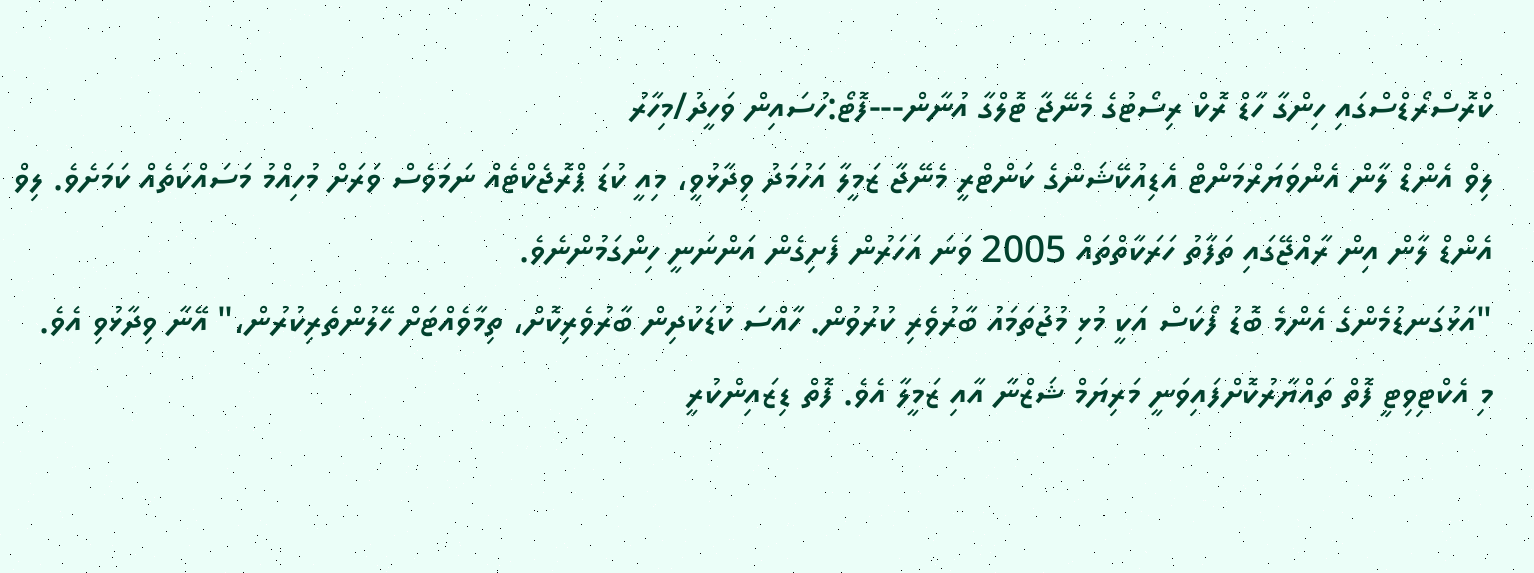ކްރޮސްރޯޑްސްގައި ހިންގާ ހާޑް ރޮކް ރިސޯޓުގެ މެނޭޖާ ޓޮލްގާ އުނާން---ފޮޓޯ:ހުސައިން ވަހީދު/މިހާރު
ލިވް އެންޑް ލާން އެންވަޔަރްމަންޓް އެޑިއުކޭޝަންގެ ކަންޓްރީ މެނޭޖާ ޒަމީލާ އަހުމަދު ވިދާޅުވީ، މިއީ ކުޑަ ޕްރޮޖެކްޓެއް ނަމަވެސް ވަރަށް މުހިއްމު މަސައްކަތެއް ކަމަށެވެ. ލިވް އެންޑް ލާން އިން ރާއްޖޭގައި ތަފާތު ހަރަކާތްތައް 2005 ވަނަ އަހަރުން ފެށިގެން އަންނަނީ ހިންގަމުންނެވެ.
"އަޅުގަނޑުމެންގެ އެންމެ ބޮޑު ފޯކަސް އަކީ މުޅި މުޖުތަމައު ބާރުވެރި ކުރުވުން. ހާއްސަ ކުޑަކުދިން ބާރުވެރިކޮށް، ތިމާވެއްޓަށް ހޭލުންތެރިކުރުން،" އޭނާ ވިދާޅުވި އެވެ.
މި އެކްޓިވިޓީ ފޮތް ތައްޔާރުކޮށްފައިވަނީ މަރިޔަމް ޝަޒްނާ އާއި ޒަމީލާ އެވެ. ފޮތް ޑިޒައިންކުރީ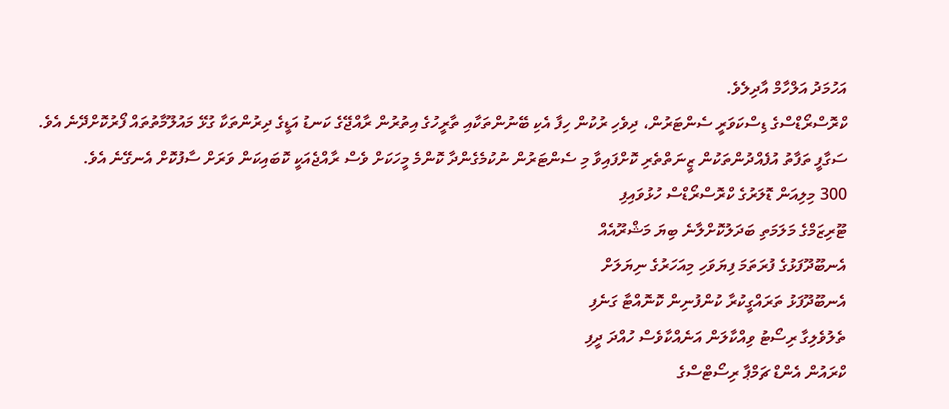އަހުމަދު އަލްހާމް އާދިލެވެ.
ކްރޮސްރޯޑްސްގެ ޑިސްކަވަރީ ސެންޓަރުން، ދިވެހި ރުކުން ހިފާ އެކި ބޭނުންތަކާއި ތާރީހުގެ އިތުރުން ރާއްޖޭގެ ކަނޑު އަޑީގެ ދިރުންތަކާ ގުޅޭ މައުލޫމާތުތައް ފޯރުކޮށްދޭނެ އެވެ. ސަގާފީ ތަފާތު އުފެއްދުންތަކުން ޒީނަތްތެރި ކޮށްފައިވާ މި ސެންޓަރުން ނުކުމެގެންދާ ކޮންމެ މީހަކަށް ވެސް ރާއްޖެއަކީ ކޮބައިކަން ވަރަށް ސާފުކޮށް އެނގޭނެ އެވެ.
300 މިލިއަން ޑޮލަރުގެ ކްރޮސްރޯޑްސް ހުޅުވައިފި
ޓޫރިޒަމްގެ މަލަމަތި ބަދަލުކޮށްލާނެ ބިޔަ މަޝްރޫއެއް
އެނބޫދޫފަޅުގެ ފުރަތަމަ ފިޔަވަހި މިއަހަރުގެ ނިޔަލަށް
އެނބޫދޫފަޅު ތަރައްގީކުރާ ކުންފުނިން ކޮނޮއްޓާ ގަނެފި
ތެލުވެލިގާ ރިސޯޓު ވިއްކާލަން އަނެއްކާވެސް ހުއްދަ ދީފި
ކްރައުން އެންޑް ޗަމްޕާ ރިސޯޓްސްގެ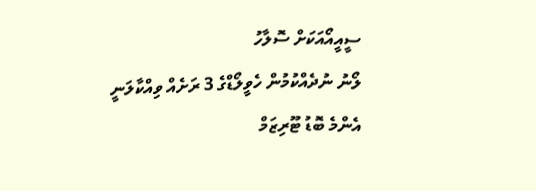ސީއީއޯއަކަށް ސޮލާހު
ލޯނު ނުދެއްކުމުން ހެވީލޯޑްގެ 3 ރަށެއް ވިއްކާލަނީ
އެންމެ ބޮޑު ޓޫރިޒަމް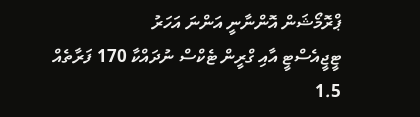ޕްރޮމޯޝަން އޮންނާނީ އަންނަ އަހަރު
ޓީޖީއެސްޓީ އާއި ގްރީން ޓެކްސް ނުދައްކާ 170 ފަރާތެއް
1.5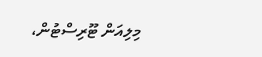މިލިއަން ޓޫރިސްޓުން،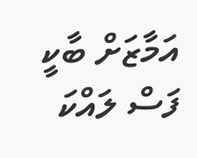އަމާޒަށް ބާކީ ފަސް ލައްކަ